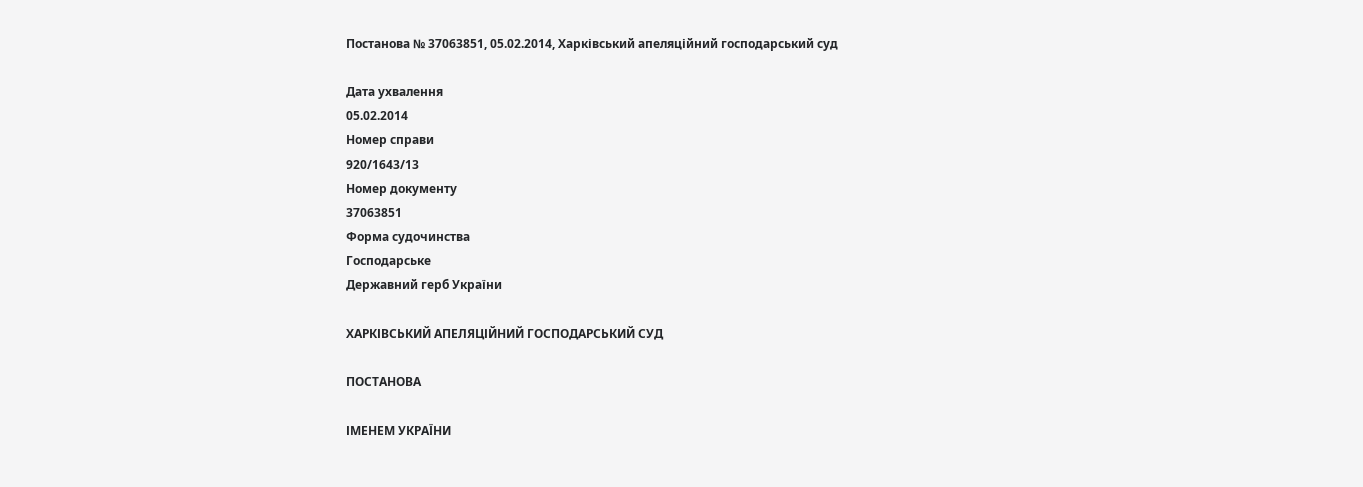Постанова № 37063851, 05.02.2014, Харківський апеляційний господарський суд

Дата ухвалення
05.02.2014
Номер справи
920/1643/13
Номер документу
37063851
Форма судочинства
Господарське
Державний герб України

ХАРКІВСЬКИЙ АПЕЛЯЦІЙНИЙ ГОСПОДАРСЬКИЙ СУД

ПОСТАНОВА

ІМЕНЕМ УКРАЇНИ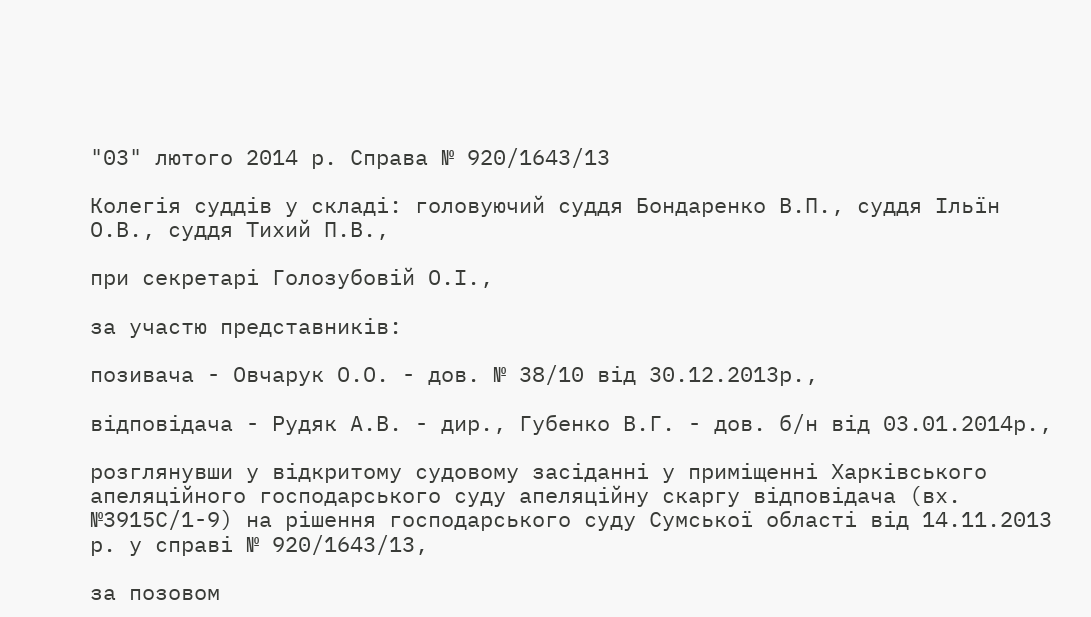"03" лютого 2014 р. Справа № 920/1643/13

Колегія суддів у складі: головуючий суддя Бондаренко В.П., суддя Ільїн О.В., суддя Тихий П.В.,

при секретарі Голозубовій О.І.,

за участю представників:

позивача - Овчарук О.О. - дов. № 38/10 від 30.12.2013р.,

відповідача - Рудяк А.В. - дир., Губенко В.Г. - дов. б/н від 03.01.2014р.,

розглянувши у відкритому судовому засіданні у приміщенні Харківського апеляційного господарського суду апеляційну скаргу відповідача (вх. №3915С/1-9) на рішення господарського суду Сумської області від 14.11.2013 р. у справі № 920/1643/13,

за позовом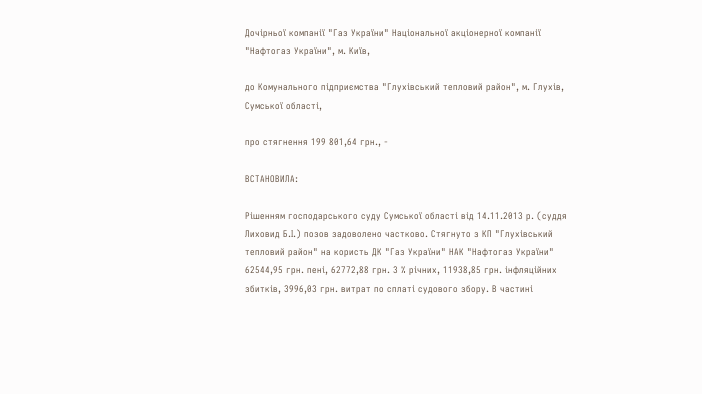Дочірньої компанії "Газ України" Національної акціонерної компанії "Нафтогаз України", м. Київ,

до Комунального підприємства "Глухівський тепловий район", м. Глухів, Сумської області,

про стягнення 199 801,64 грн., -

ВСТАНОВИЛА:

Рішенням господарського суду Сумської області від 14.11.2013 р. (суддя Лиховид Б.І.) позов задоволено частково. Стягнуто з КП "Глухівський тепловий район" на користь ДК "Газ України" НАК "Нафтогаз України" 62544,95 грн. пені, 62772,88 грн. 3 % річних, 11938,85 грн. інфляційних збитків, 3996,03 грн. витрат по сплаті судового збору. В частині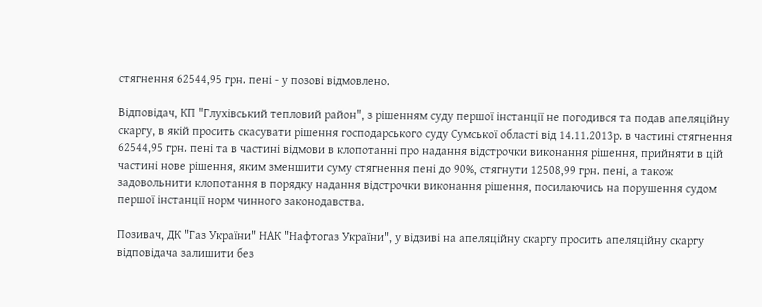стягнення 62544,95 грн. пені - у позові відмовлено.

Відповідач, КП "Глухівський тепловий район", з рішенням суду першої інстанції не погодився та подав апеляційну скаргу, в якій просить скасувати рішення господарського суду Сумської області від 14.11.2013р. в частині стягнення 62544,95 грн. пені та в частині відмови в клопотанні про надання відстрочки виконання рішення, прийняти в цій частині нове рішення, яким зменшити суму стягнення пені до 90%, стягнути 12508,99 грн. пені, а також задовольнити клопотання в порядку надання відстрочки виконання рішення, посилаючись на порушення судом першої інстанції норм чинного законодавства.

Позивач, ДК "Газ України" НАК "Нафтогаз України", у відзиві на апеляційну скаргу просить апеляційну скаргу відповідача залишити без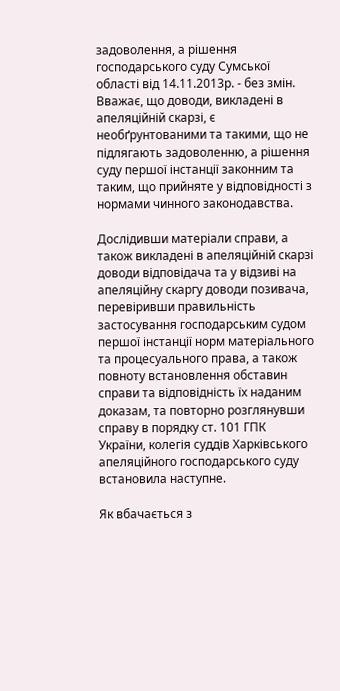задоволення, а рішення господарського суду Сумської області від 14.11.2013р. - без змін. Вважає, що доводи, викладені в апеляційній скарзі, є необґрунтованими та такими, що не підлягають задоволенню, а рішення суду першої інстанції законним та таким, що прийняте у відповідності з нормами чинного законодавства.

Дослідивши матеріали справи, а також викладені в апеляційній скарзі доводи відповідача та у відзиві на апеляційну скаргу доводи позивача, перевіривши правильність застосування господарським судом першої інстанції норм матеріального та процесуального права, а також повноту встановлення обставин справи та відповідність їх наданим доказам, та повторно розглянувши справу в порядку ст. 101 ГПК України, колегія суддів Харківського апеляційного господарського суду встановила наступне.

Як вбачається з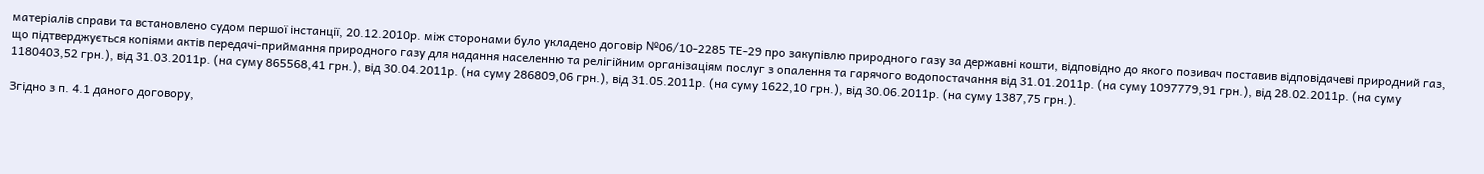матеріалів справи та встановлено судом першої інстанції, 20.12.2010р. між сторонами було укладено договір №06/10-2285 ТЕ-29 про закупівлю природного газу за державні кошти, відповідно до якого позивач поставив відповідачеві природний газ, що підтверджується копіями актів передачі-приймання природного газу для надання населенню та релігійним організаціям послуг з опалення та гарячого водопостачання від 31.01.2011р. (на суму 1097779,91 грн.), від 28.02.2011р. (на суму 1180403,52 грн.), від 31.03.2011р. (на суму 865568,41 грн.), від 30.04.2011р. (на суму 286809,06 грн.), від 31.05.2011р. (на суму 1622,10 грн.), від 30.06.2011р. (на суму 1387,75 грн.).

Згідно з п. 4.1 даного договору,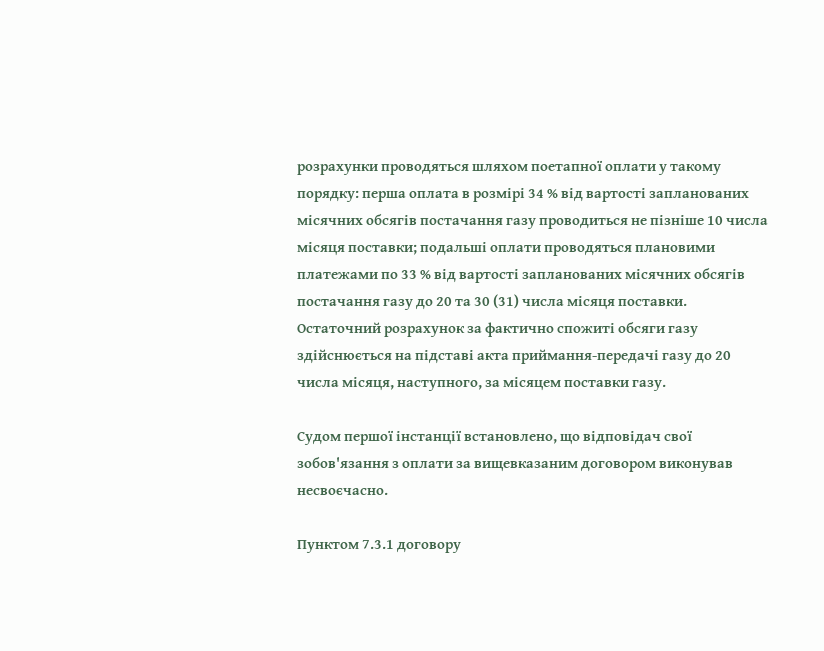розрахунки проводяться шляхом поетапної оплати у такому порядку: перша оплата в розмірі 34 % від вартості запланованих місячних обсягів постачання газу проводиться не пізніше 10 числа місяця поставки; подальші оплати проводяться плановими платежами по 33 % від вартості запланованих місячних обсягів постачання газу до 20 та 30 (31) числа місяця поставки. Остаточний розрахунок за фактично спожиті обсяги газу здійснюється на підставі акта приймання-передачі газу до 20 числа місяця, наступного, за місяцем поставки газу.

Судом першої інстанції встановлено, що відповідач свої зобов'язання з оплати за вищевказаним договором виконував несвоєчасно.

Пунктом 7.3.1 договору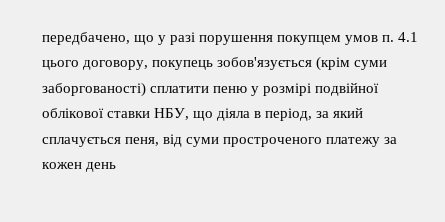передбачено, що у разі порушення покупцем умов п. 4.1 цього договору, покупець зобов'язується (крім суми заборгованості) сплатити пеню у розмірі подвійної облікової ставки НБУ, що діяла в період, за який сплачується пеня, від суми простроченого платежу за кожен день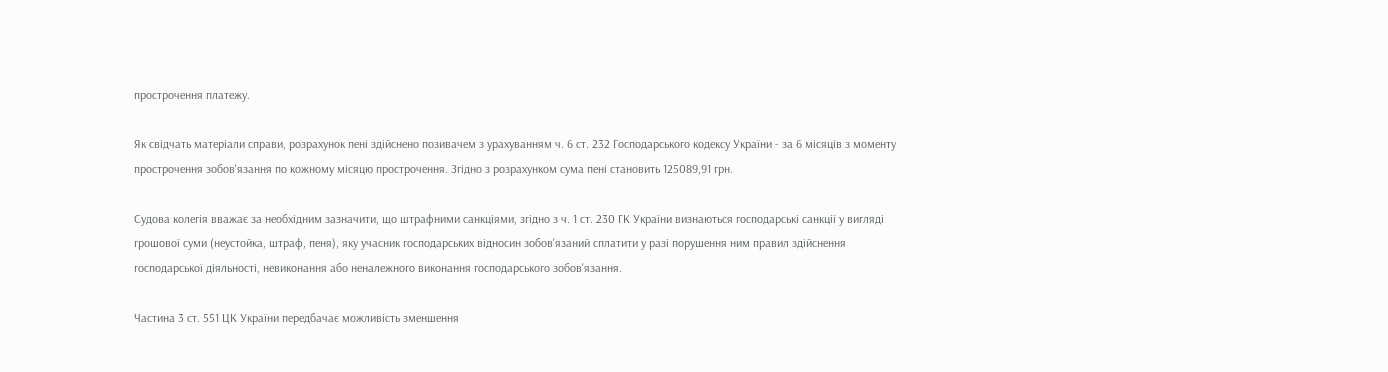прострочення платежу.

Як свідчать матеріали справи, розрахунок пені здійснено позивачем з урахуванням ч. 6 ст. 232 Господарського кодексу України - за 6 місяців з моменту прострочення зобов'язання по кожному місяцю прострочення. Згідно з розрахунком сума пені становить 125089,91 грн.

Судова колегія вважає за необхідним зазначити, що штрафними санкціями, згідно з ч. 1 ст. 230 ГК України визнаються господарські санкції у вигляді грошової суми (неустойка, штраф, пеня), яку учасник господарських відносин зобов'язаний сплатити у разі порушення ним правил здійснення господарської діяльності, невиконання або неналежного виконання господарського зобов'язання.

Частина 3 ст. 551 ЦК України передбачає можливість зменшення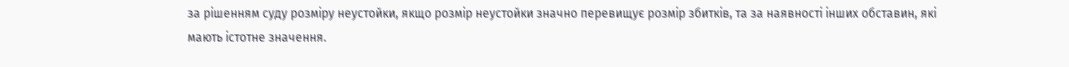за рішенням суду розміру неустойки, якщо розмір неустойки значно перевищує розмір збитків, та за наявності інших обставин, які мають істотне значення.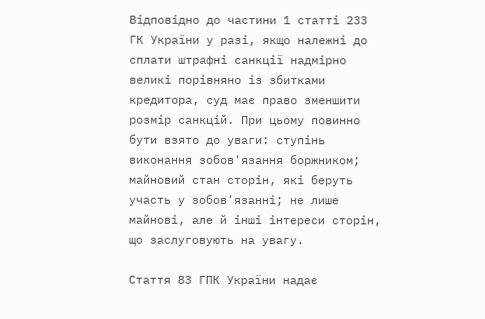Відповідно до частини 1 статті 233 ГК України у разі, якщо належні до сплати штрафні санкції надмірно великі порівняно із збитками кредитора, суд має право зменшити розмір санкцій. При цьому повинно бути взято до уваги: ступінь виконання зобов'язання боржником; майновий стан сторін, які беруть участь у зобов'язанні; не лише майнові, але й інші інтереси сторін, що заслуговують на увагу.

Стаття 83 ГПК України надає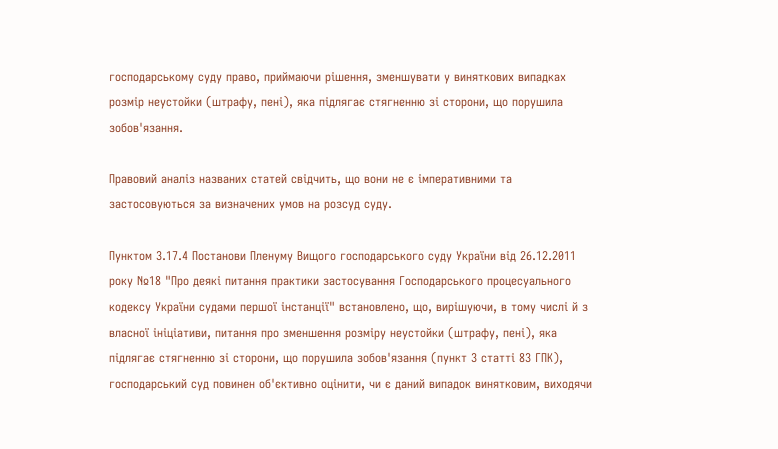господарському суду право, приймаючи рішення, зменшувати у виняткових випадках розмір неустойки (штрафу, пені), яка підлягає стягненню зі сторони, що порушила зобов'язання.

Правовий аналіз названих статей свідчить, що вони не є імперативними та застосовуються за визначених умов на розсуд суду.

Пунктом 3.17.4 Постанови Пленуму Вищого господарського суду України від 26.12.2011 року №18 "Про деякі питання практики застосування Господарського процесуального кодексу України судами першої інстанції" встановлено, що, вирішуючи, в тому числі й з власної ініціативи, питання про зменшення розміру неустойки (штрафу, пені), яка підлягає стягненню зі сторони, що порушила зобов'язання (пункт 3 статті 83 ГПК), господарський суд повинен об'єктивно оцінити, чи є даний випадок винятковим, виходячи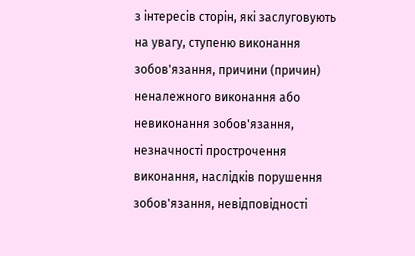з інтересів сторін, які заслуговують на увагу, ступеню виконання зобов'язання, причини (причин) неналежного виконання або невиконання зобов'язання, незначності прострочення виконання, наслідків порушення зобов'язання, невідповідності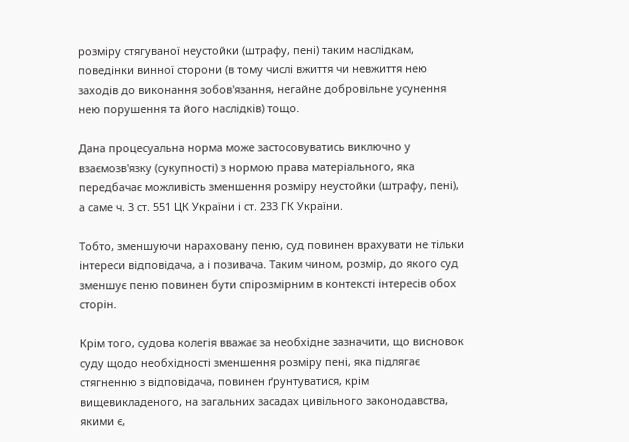розміру стягуваної неустойки (штрафу, пені) таким наслідкам, поведінки винної сторони (в тому числі вжиття чи невжиття нею заходів до виконання зобов'язання, негайне добровільне усунення нею порушення та його наслідків) тощо.

Дана процесуальна норма може застосовуватись виключно у взаємозв'язку (сукупності) з нормою права матеріального, яка передбачає можливість зменшення розміру неустойки (штрафу, пені), а саме ч. 3 ст. 551 ЦК України і ст. 233 ГК України.

Тобто, зменшуючи нараховану пеню, суд повинен врахувати не тільки інтереси відповідача, а і позивача. Таким чином, розмір, до якого суд зменшує пеню повинен бути спірозмірним в контексті інтересів обох сторін.

Крім того, судова колегія вважає за необхідне зазначити, що висновок суду щодо необхідності зменшення розміру пені, яка підлягає стягненню з відповідача, повинен ґрунтуватися, крім вищевикладеного, на загальних засадах цивільного законодавства, якими є,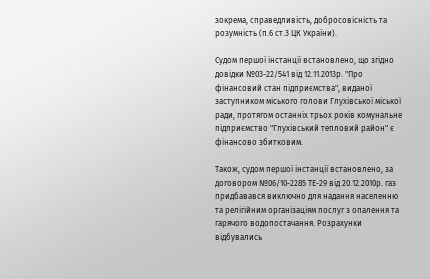зокрема, справедливість, добросовісність та розумність (п.6 ст.3 ЦК України).

Судом першої інстанції встановлено, що згідно довідки №03-22/541 від 12.11.2013р. "Про фінансовий стан підприємства", виданої заступником міського голови Глухівської міської ради, протягом останніх трьох років комунальне підприємство "Глухівський тепловий район" є фінансово збитковим.

Також, судом першої інстанції встановлено, за договором №06/10-2285 ТЕ-29 від 20.12.2010р. газ придбавався виключно для надання населенню та релігійним організаціям послуг з опалення та гарячого водопостачання. Розрахунки відбувались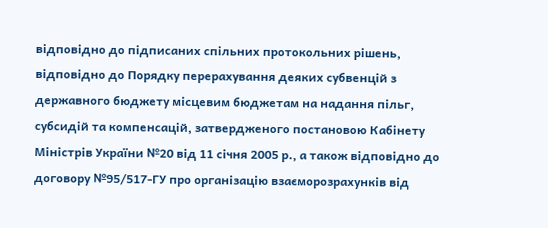відповідно до підписаних спільних протокольних рішень, відповідно до Порядку перерахування деяких субвенцій з державного бюджету місцевим бюджетам на надання пільг, субсидій та компенсацій, затвердженого постановою Кабінету Міністрів України №20 від 11 січня 2005 р., а також відповідно до договору №95/517-ГУ про організацію взаєморозрахунків від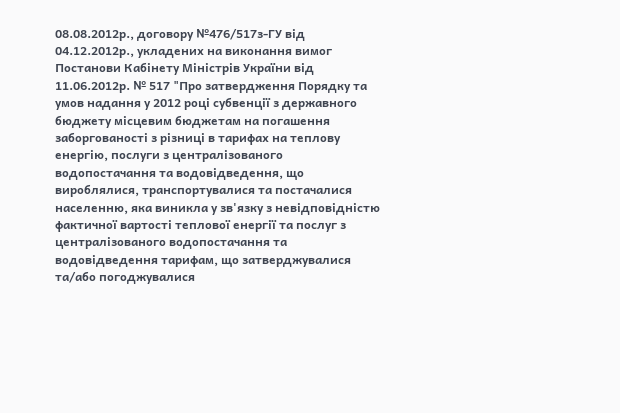08.08.2012р., договору №476/517з-ГУ від 04.12.2012р., укладених на виконання вимог Постанови Кабінету Міністрів України від 11.06.2012р. № 517 "Про затвердження Порядку та умов надання у 2012 році субвенції з державного бюджету місцевим бюджетам на погашення заборгованості з різниці в тарифах на теплову енергію, послуги з централізованого водопостачання та водовідведення, що вироблялися, транспортувалися та постачалися населенню, яка виникла у зв'язку з невідповідністю фактичної вартості теплової енергії та послуг з централізованого водопостачання та водовідведення тарифам, що затверджувалися та/або погоджувалися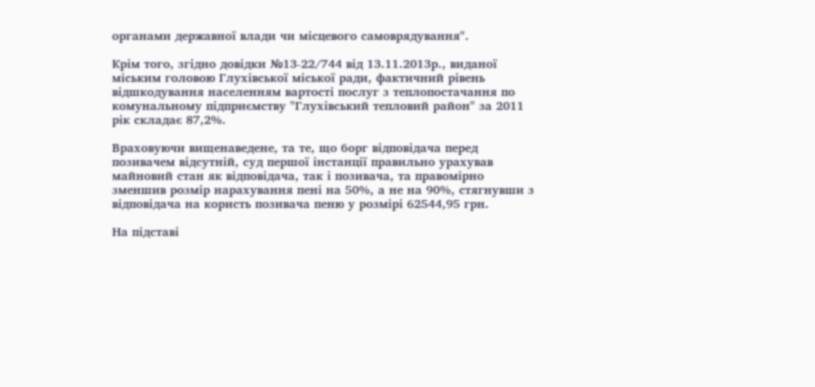органами державної влади чи місцевого самоврядування".

Крім того, згідно довідки №13-22/744 від 13.11.2013р., виданої міським головою Глухівської міської ради, фактичний рівень відшкодування населенням вартості послуг з теплопостачання по комунальному підприємству "Глухівський тепловий район" за 2011 рік складає 87,2%.

Враховуючи вищенаведене, та те, що борг відповідача перед позивачем відсутній, суд першої інстанції правильно урахував майновий стан як відповідача, так і позивача, та правомірно зменшив розмір нарахування пені на 50%, а не на 90%, стягнувши з відповідача на користь позивача пеню у розмірі 62544,95 грн.

На підставі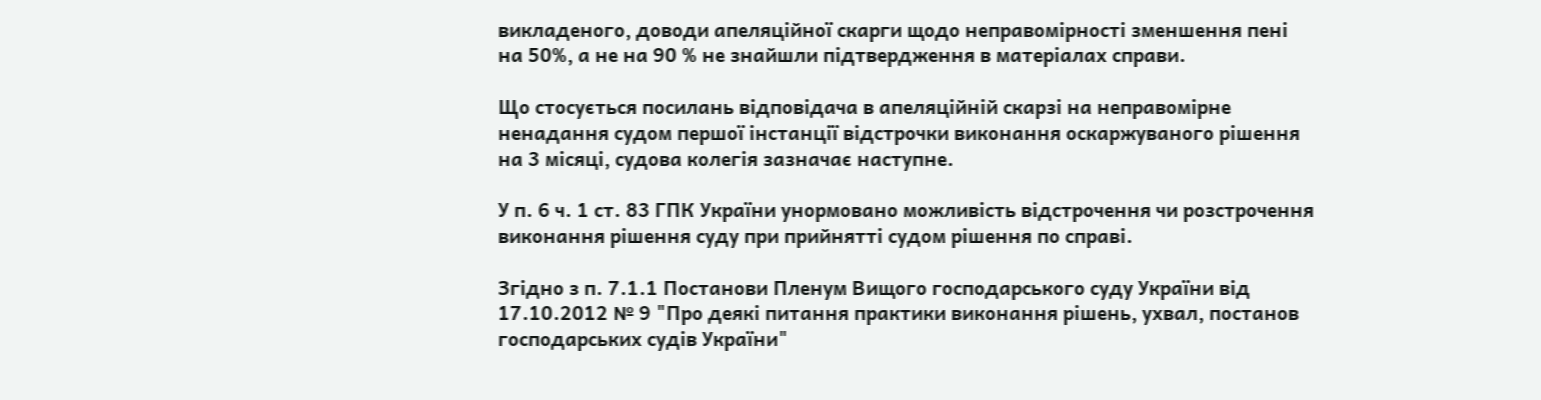викладеного, доводи апеляційної скарги щодо неправомірності зменшення пені на 50%, а не на 90 % не знайшли підтвердження в матеріалах справи.

Що стосується посилань відповідача в апеляційній скарзі на неправомірне ненадання судом першої інстанції відстрочки виконання оскаржуваного рішення на 3 місяці, судова колегія зазначає наступне.

У п. 6 ч. 1 ст. 83 ГПК України унормовано можливість відстрочення чи розстрочення виконання рішення суду при прийнятті судом рішення по справі.

Згідно з п. 7.1.1 Постанови Пленум Вищого господарського суду України від 17.10.2012 № 9 "Про деякі питання практики виконання рішень, ухвал, постанов господарських судів України"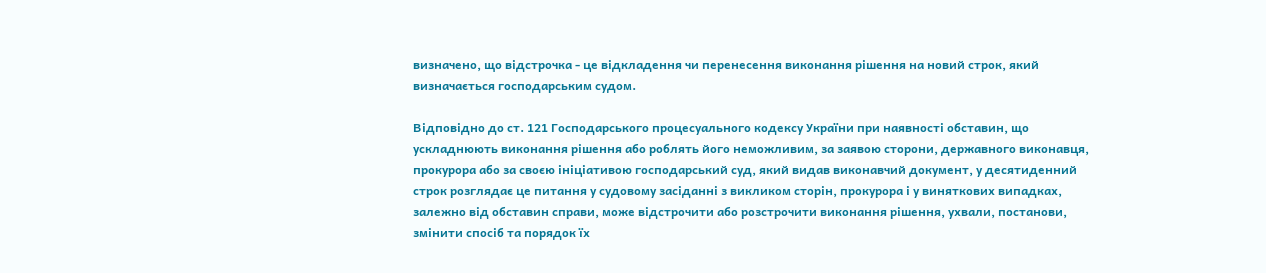визначено, що відстрочка - це відкладення чи перенесення виконання рішення на новий строк, який визначається господарським судом.

Відповідно до ст. 121 Господарського процесуального кодексу України при наявності обставин, що ускладнюють виконання рішення або роблять його неможливим, за заявою сторони, державного виконавця, прокурора або за своєю ініціативою господарський суд, який видав виконавчий документ, у десятиденний строк розглядає це питання у судовому засіданні з викликом сторін, прокурора і у виняткових випадках, залежно від обставин справи, може відстрочити або розстрочити виконання рішення, ухвали, постанови, змінити спосіб та порядок їх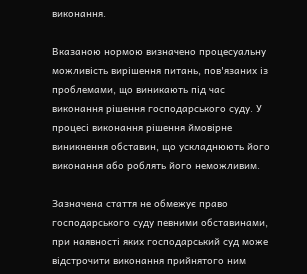виконання.

Вказаною нормою визначено процесуальну можливість вирішення питань, пов'язаних із проблемами, що виникають під час виконання рішення господарського суду. У процесі виконання рішення ймовірне виникнення обставин, що ускладнюють його виконання або роблять його неможливим.

Зазначена стаття не обмежує право господарського суду певними обставинами, при наявності яких господарський суд може відстрочити виконання прийнятого ним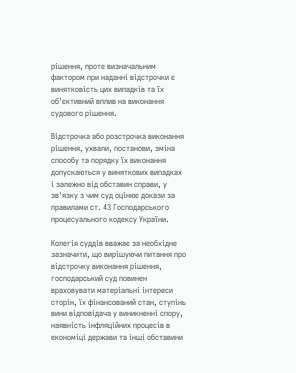рішення, проте визначальним фактором при наданні відстрочки є винятковість цих випадків та їх об'єктивний вплив на виконання судового рішення.

Відстрочка або розстрочка виконання рішення, ухвали, постанови, зміна способу та порядку їх виконання допускаються у виняткових випадках і залежно від обставин справи, у зв'язку з чим суд оцінює докази за правилами ст. 43 Господарського процесуального кодексу України.

Колегія суддів вважає за необхідне зазначити, що вирішуючи питання про відстрочку виконання рішення, господарський суд повинен враховувати матеріальні інтереси сторін, їх фінансований стан, ступінь вини відповідача у виникненні спору, наявність інфляційних процесів в економіці держави та інші обставини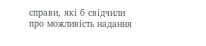справи, які б свідчили про можливість надання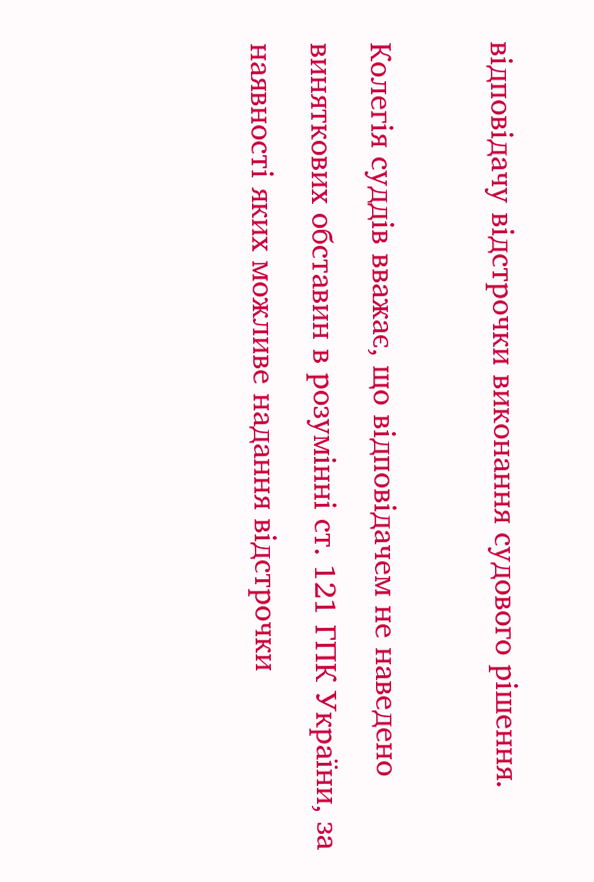відповідачу відстрочки виконання судового рішення.

Колегія суддів вважає, що відповідачем не наведено виняткових обставин в розумінні ст. 121 ГПК України, за наявності яких можливе надання відстрочки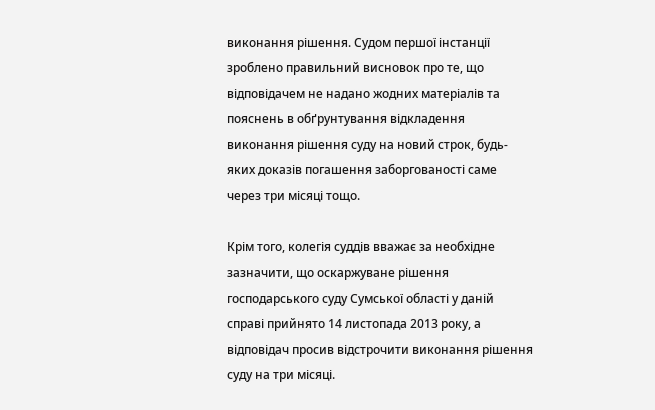виконання рішення. Судом першої інстанції зроблено правильний висновок про те, що відповідачем не надано жодних матеріалів та пояснень в обґрунтування відкладення виконання рішення суду на новий строк, будь-яких доказів погашення заборгованості саме через три місяці тощо.

Крім того, колегія суддів вважає за необхідне зазначити, що оскаржуване рішення господарського суду Сумської області у даній справі прийнято 14 листопада 2013 року, а відповідач просив відстрочити виконання рішення суду на три місяці.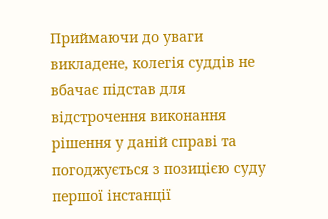Приймаючи до уваги викладене, колегія суддів не вбачає підстав для відстрочення виконання рішення у даній справі та погоджується з позицією суду першої інстанції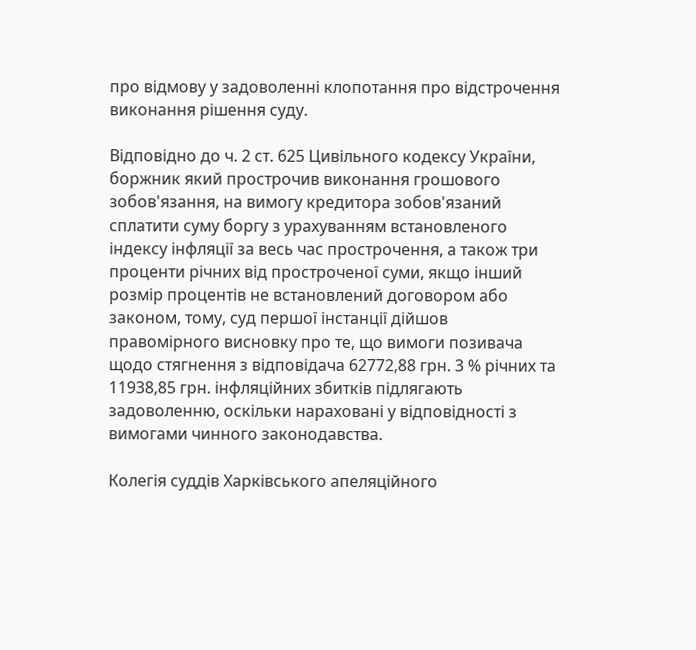про відмову у задоволенні клопотання про відстрочення виконання рішення суду.

Відповідно до ч. 2 ст. 625 Цивільного кодексу України, боржник який прострочив виконання грошового зобов'язання, на вимогу кредитора зобов'язаний сплатити суму боргу з урахуванням встановленого індексу інфляції за весь час прострочення, а також три проценти річних від простроченої суми, якщо інший розмір процентів не встановлений договором або законом, тому, суд першої інстанції дійшов правомірного висновку про те, що вимоги позивача щодо стягнення з відповідача 62772,88 грн. 3 % річних та 11938,85 грн. інфляційних збитків підлягають задоволенню, оскільки нараховані у відповідності з вимогами чинного законодавства.

Колегія суддів Харківського апеляційного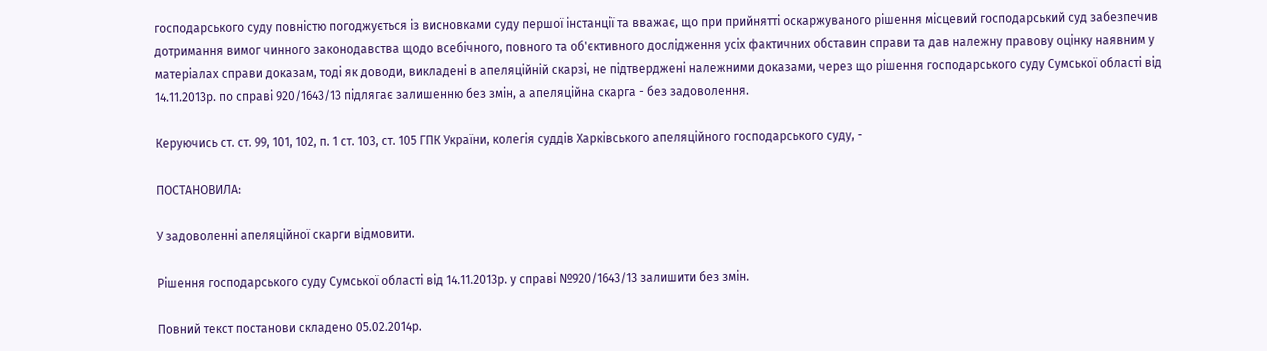господарського суду повністю погоджується із висновками суду першої інстанції та вважає, що при прийнятті оскаржуваного рішення місцевий господарський суд забезпечив дотримання вимог чинного законодавства щодо всебічного, повного та об'єктивного дослідження усіх фактичних обставин справи та дав належну правову оцінку наявним у матеріалах справи доказам, тоді як доводи, викладені в апеляційній скарзі, не підтверджені належними доказами, через що рішення господарського суду Сумської області від 14.11.2013р. по справі 920/1643/13 підлягає залишенню без змін, а апеляційна скарга - без задоволення.

Керуючись ст. ст. 99, 101, 102, п. 1 ст. 103, ст. 105 ГПК України, колегія суддів Харківського апеляційного господарського суду, -

ПОСТАНОВИЛА:

У задоволенні апеляційної скарги відмовити.

Рішення господарського суду Сумської області від 14.11.2013р. у справі №920/1643/13 залишити без змін.

Повний текст постанови складено 05.02.2014р.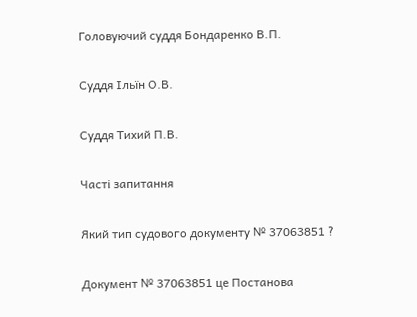Головуючий суддя Бондаренко В.П.

Суддя Ільїн О.В.

Суддя Тихий П.В.

Часті запитання

Який тип судового документу № 37063851 ?

Документ № 37063851 це Постанова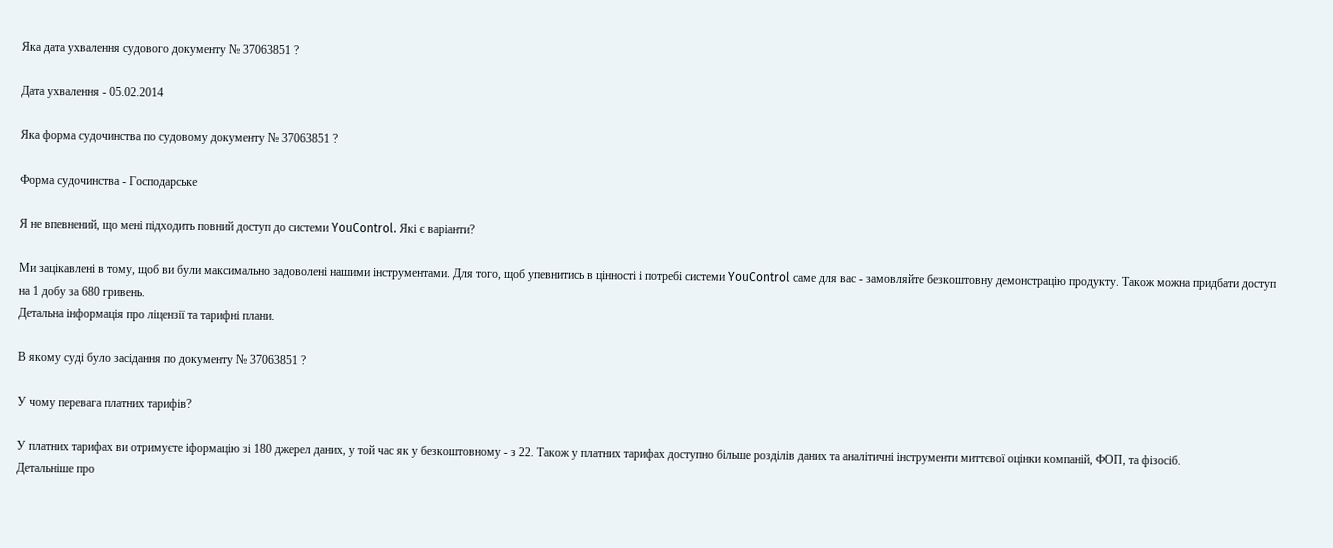Яка дата ухвалення судового документу № 37063851 ?

Дата ухвалення - 05.02.2014

Яка форма судочинства по судовому документу № 37063851 ?

Форма судочинства - Господарське

Я не впевнений, що мені підходить повний доступ до системи YouControl. Які є варіанти?

Ми зацікавлені в тому, щоб ви були максимально задоволені нашими інструментами. Для того, щоб упевнитись в цінності і потребі системи YouControl саме для вас - замовляйте безкоштовну демонстрацію продукту. Також можна придбати доступ на 1 добу за 680 гривень.
Детальна інформація про ліцензії та тарифні плани.

В якому cуді було засідання по документу № 37063851 ?

У чому перевага платних тарифів?

У платних тарифах ви отримуєте іформацію зі 180 джерел даних, у той час як у безкоштовному - з 22. Також у платних тарифах доступно більше розділів даних та аналітичні інструменти миттєвої оцінки компаній, ФОП, та фізосіб.
Детальніше про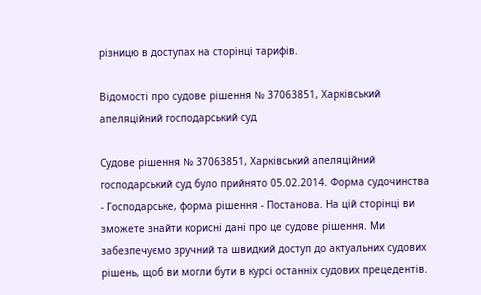різницю в доступах на сторінці тарифів.

Відомості про судове рішення № 37063851, Харківський апеляційний господарський суд

Судове рішення № 37063851, Харківський апеляційний господарський суд було прийнято 05.02.2014. Форма судочинства - Господарське, форма рішення - Постанова. На цій сторінці ви зможете знайти корисні дані про це судове рішення. Ми забезпечуємо зручний та швидкий доступ до актуальних судових рішень, щоб ви могли бути в курсі останніх судових прецедентів.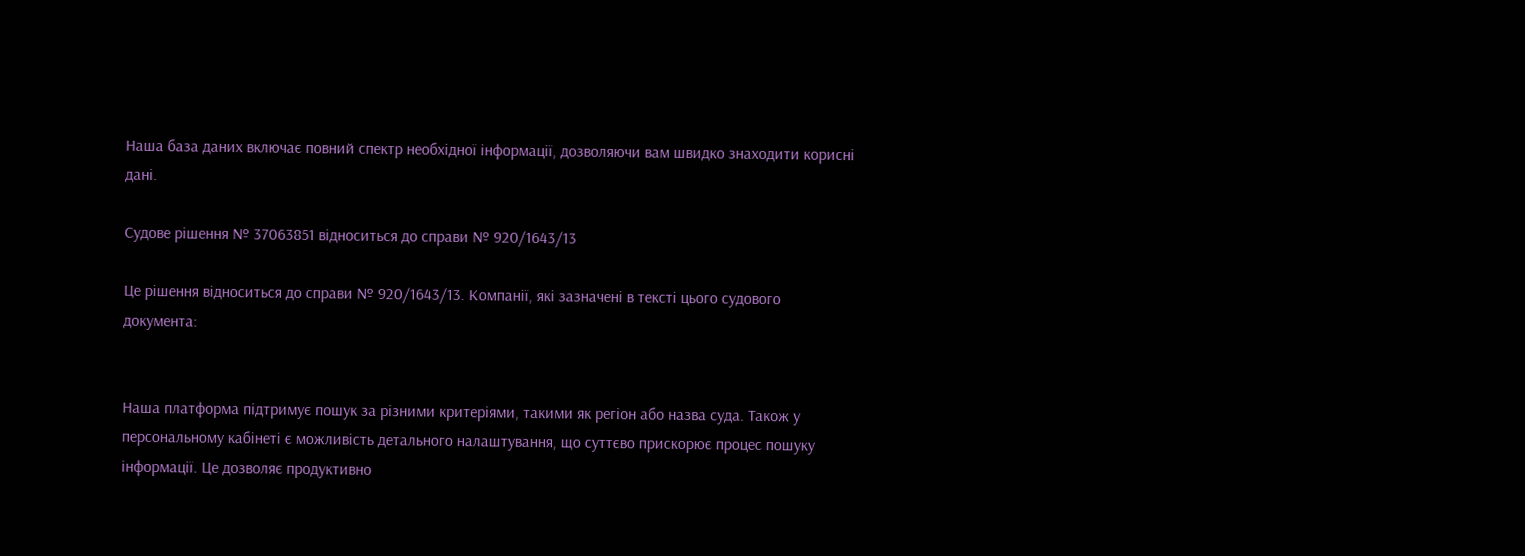Наша база даних включає повний спектр необхідної інформації, дозволяючи вам швидко знаходити корисні дані.

Судове рішення № 37063851 відноситься до справи № 920/1643/13

Це рішення відноситься до справи № 920/1643/13. Компанії, які зазначені в тексті цього судового документа:


Наша платформа підтримує пошук за різними критеріями, такими як регіон або назва суда. Також у персональному кабінеті є можливість детального налаштування, що суттєво прискорює процес пошуку інформації. Це дозволяє продуктивно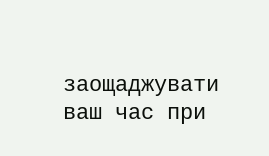заощаджувати ваш час при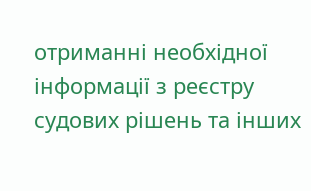отриманні необхідної інформації з реєстру судових рішень та інших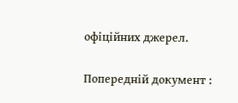офіційних джерел.

Попередній документ :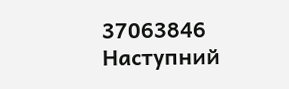37063846
Наступний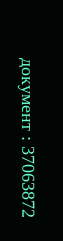документ : 37063872